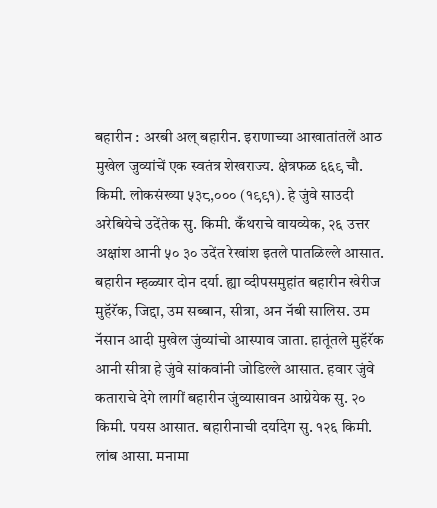बहारीन : अरबी अल् बहारीन. इराणाच्या आखातांतलें आठ मुखेल जुव्यांचें एक स्वतंत्र शेखराज्य. क्षेत्रफळ ६६९ चौ. किमी. लोकसंख्या ५३८,००० (१९९१). हे जुंवे साउदी अरेबियेचे उदेंतेक सु. किमी. कँथराचे वायव्येक, २६ उत्तर अक्षांश आनी ५० ३० उदेंत रेखांश इतले पातळिल्ले आसात. बहारीन म्हळ्यार दोन दर्या. ह्या व्दीपसमुहांत बहारीन खेरीज मुहॅरॅक, जिद्दा, उम सब्बान, सीत्रा, अन नॅबी सालिस. उम नॅसान आदी मुखेल जुंव्यांचो आस्पाव जाता. हातूंतले मुहॅरॅक आनी सीत्रा हे जुंवे सांकवांनी जोडिल्ले आसात. हवार जुंवे कताराचे देगे लागीं बहारीन जुंव्यासावन आग्नेयेक सु. २० किमी. पयस आसात. बहारीनाची दर्यादेग सु. १२६ किमी. लांब आसा. मनामा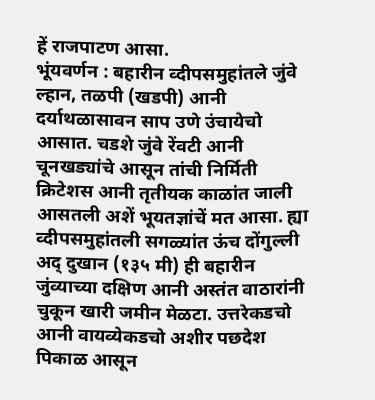हें राजपाटण आसा.
भूंयवर्णन : बहारीन व्दीपसमुहांतले जुंवे ल्हान, तळपी (खडपी) आनी दर्याथळासावन साप उणे उंचायेचो आसात. चडशे जुंवे रेंवटी आनी चूनखड्यांचे आसून तांची निर्मिती क्रिटेशस आनी तृतीयक काळांत जाली आसतली अशें भूयतज्ञांचें मत आसा. ह्या व्दीपसमुहांतली सगळ्यांत ऊंच दोंगुल्ली अद् दुखान (१३५ मी) ही बहारीन जुंव्याच्या दक्षिण आनी अस्तंत वाठारांनी चुकून खारी जमीन मेळटा. उत्तरेकडचो आनी वायव्येकडचो अशीर पछदेश पिकाळ आसून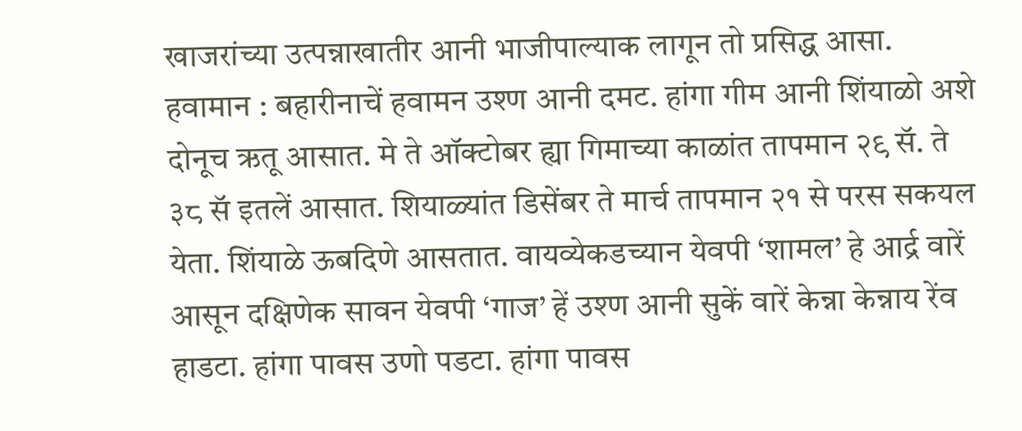खाजरांच्या उत्पन्नाखातीर आनी भाजीपाल्याक लागून तो प्रसिद्ध आसा.
हवामान : बहारीनाचें हवामन उश्ण आनी दमट. हांगा गीम आनी शिंयाळो अशे दोनूच ऋतू आसात. मे ते ऑक्टोबर ह्या गिमाच्या काळांत तापमान २९ सॅ. ते ३८ सॅ इतलें आसात. शियाळ्यांत डिसेंबर ते मार्च तापमान २१ से परस सकयल येता. शिंयाळे ऊबदिणे आसतात. वायव्येकडच्यान येवपी ‘शामल’ हे आर्द्र वारें आसून दक्षिणेक सावन येवपी ‘गाज’ हें उश्ण आनी सुकें वारें केन्ना केन्नाय रेंव हाडटा. हांगा पावस उणो पडटा. हांगा पावस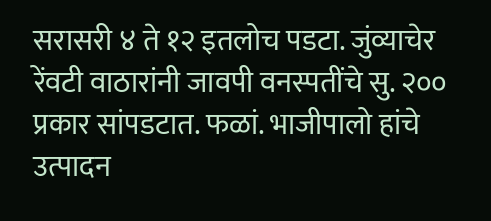सरासरी ४ ते १२ इतलोच पडटा. जुंव्याचेर रेंवटी वाठारांनी जावपी वनस्पतींचे सु. २०० प्रकार सांपडटात. फळां. भाजीपालो हांचे उत्पादन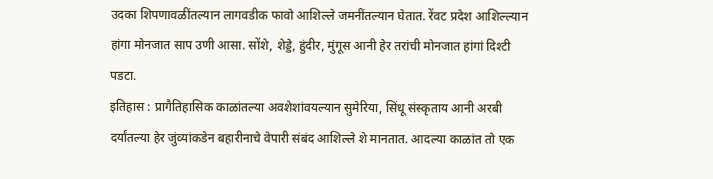उदका शिपणावळींतल्यान लागवडीक फावो आशिल्ले जमनींतल्यान घेतात. रेंवट प्रदेश आशिल्ल्यान हांगा मोनजात साप उणी आसा. सोंशे, शेड्डे, हुंदीर, मुंगूस आनी हेर तरांची मोनजात हांगां दिश्टी पडटा.
इतिहास : प्रागैतिहासिक काळांतल्या अवशेशांवयल्यान सुमेरिया, सिंधू संस्कृताय आनी अरबी दर्यांतल्या हेर जुंव्यांकडेन बहारीनाचे वेपारी संबंद आशिल्ले शे मानतात. आदल्या काळांत तो एक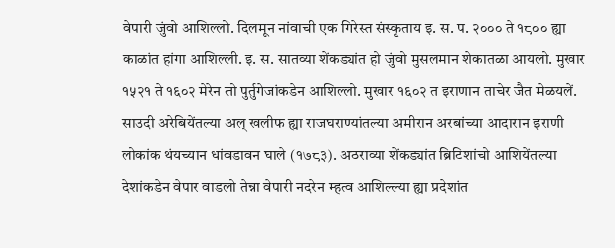वेपारी जुंवो आशिल्लो. दिलमून नांवाची एक गिरेस्त संस्कृताय इ. स. प. २००० ते १८०० ह्या काळांत हांगा आशिल्ली. इ. स. सातव्या शेंकड्यांत हो जुंवो मुसलमान शेकातळा आयलो. मुखार १५२१ ते १६०२ मेरेन तो पुर्तुगेजांकडेन आशिल्लो. मुखार १६०२ त इराणान ताचेर जैत मेळयलें. साउदी अरेबियेंतल्या अल् खलीफ ह्या राजघराण्यांतल्या अमीरान अरबांच्या आदारान इराणी लोकांक थंयच्यान धांवडावन घाले (१७८३). अठराव्या शेंकड्यांत ब्रिटिशांचो आशियेंतल्या देशांकडेन वेपार वाडलो तेन्ना वेपारी नदरेन म्हत्व आशिल्ल्या ह्या प्रदेशांत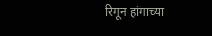रिगून हांगाच्या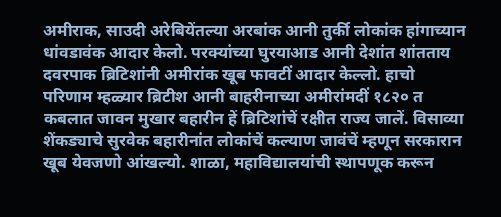अमीराक, साउदी अरेबियेंतल्या अरबांक आनी तुर्की लोकांक हांगाच्यान धांवडावंक आदार केलो. परक्यांच्या घुरयाआड आनी देशांत शांतताय दवरपाक ब्रिटिशांनी अमीरांक खूब फावटीं आदार केल्लो. हाचो परिणाम म्हळ्यार ब्रिटीश आनी बाहरीनाच्या अमीरांमदीं १८२० त कबलात जावन मुखार बहारीन हें ब्रिटिशांचें रक्षीत राज्य जालें. विसाव्या शेंकड्याचे सुरवेक बहारीनांत लोकांचें कल्याण जावंचें म्हणून सरकारान खूब येवजणो आंखल्यो. शाळा, महाविद्यालयांची स्थापणूक करून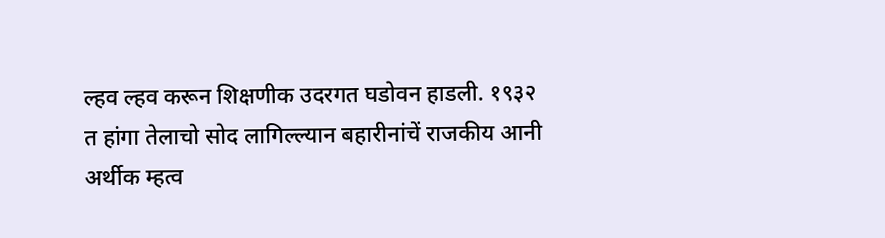ल्हव ल्हव करून शिक्षणीक उदरगत घडोवन हाडली. १९३२ त हांगा तेलाचो सोद लागिल्ल्यान बहारीनांचें राजकीय आनी अर्थीक म्हत्व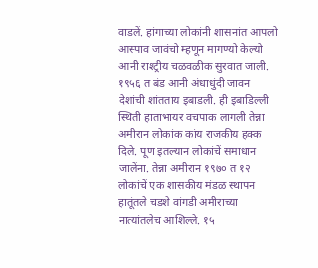वाडलें. हांगाच्या लोकांनी शासनांत आपलो आस्पाव जावंचो म्हणून मागण्यो केल्यो आनी राश्ट्रीय चळवळीक सुरवात जाली. १९५६ त बंड आनी अंधाधुंदी जावन देशांची शांतताय इबाडली. ही इबाडिल्ली स्थिती हाताभायर वचपाक लागली तेन्ना अमीरान लोकांक कांय राजकीय हक्क दिले. पूण इतल्यान लोकांचें समाधान जालेंना. तेन्ना अमीरान १९७० त १२ लोकांचें एक शासकीय मंडळ स्थापन हातूंतले चडशे वांगडी अमीराच्या नात्यांतलेच आशिल्ले. १५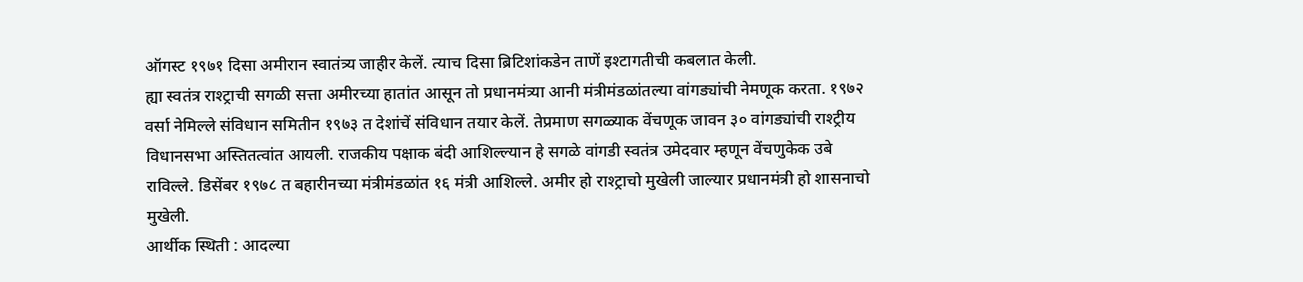ऑगस्ट १९७१ दिसा अमीरान स्वातंत्र्य जाहीर केलें. त्याच दिसा ब्रिटिशांकडेन ताणें इश्टागतीची कबलात केली.
ह्या स्वतंत्र राश्ट्राची सगळी सत्ता अमीरच्या हातांत आसून तो प्रधानमंत्र्या आनी मंत्रीमंडळांतल्या वांगड्यांची नेमणूक करता. १९७२ वर्सा नेमिल्ले संविधान समितीन १९७३ त देशांचें संविधान तयार केलें. तेप्रमाण सगळ्याक वेंचणूक जावन ३० वांगड्यांची राश्ट्रीय विधानसभा अस्तितत्वांत आयली. राजकीय पक्षाक बंदी आशिल्ल्यान हे सगळे वांगडी स्वतंत्र उमेदवार म्हणून वेंचणुकेक उबे राविल्ले. डिसेंबर १९७८ त बहारीनच्या मंत्रीमंडळांत १६ मंत्री आशिल्ले. अमीर हो राश्ट्राचो मुखेली जाल्यार प्रधानमंत्री हो शासनाचो मुखेली.
आर्थीक स्थिती : आदल्या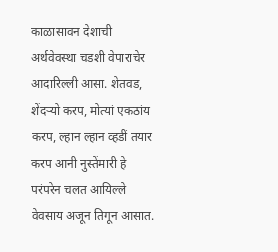काळासावन देशाची अर्थवेवस्था चडशी वेपाराचेर आदारिल्ली आसा. शेतवड, शेंदऱ्यो करप, मोत्यां एकठांय करप, ल्हान ल्हान व्हडीं तयार करप आनी नुस्तेंमारी हे परंपरेन चलत आयिल्ले वेवसाय अजून तिगून आसात.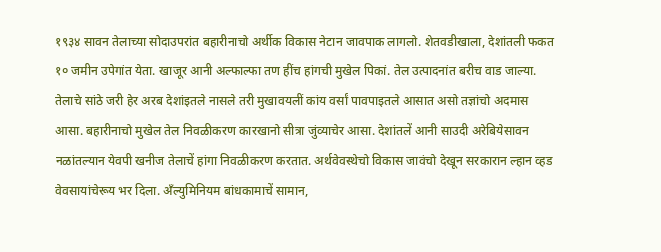१९३४ सावन तेलाच्या सोदाउपरांत बहारीनाचो अर्थीक विकास नेटान जावपाक लागलो. शेतवडीखाला, देशांतली फकत १० जमीन उपेगांत येता. खाजूर आनी अल्फाल्फा तण हींच हांगची मुखेल पिकां. तेल उत्पादनांत बरीच वाड जाल्या. तेलाचे सांठे जरी हेर अरब देशांइतले नासले तरी मुखावयलीं कांय वर्सां पावपाइतले आसात असो तज्ञांचो अदमास आसा. बहारीनाचो मुखेल तेल निवळीकरण कारखानो सीत्रा जुंव्याचेर आसा. देशांतलें आनी साउदी अरेबियेसावन नळांतल्यान येवपी खनीज तेलाचें हांगा निवळीकरण करतात. अर्थवेवस्थेचो विकास जावंचो देखून सरकारान ल्हान व्हड वेवसायांचेरूय भर दिला. अँल्युमिनियम बांधकामाचें सामान,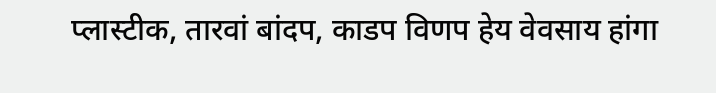प्लास्टीक, तारवां बांदप, काडप विणप हेय वेवसाय हांगा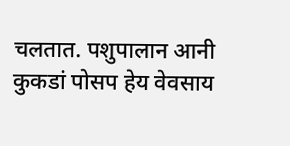चलतात. पशुपालान आनी कुकडां पोसप हेय वेवसाय